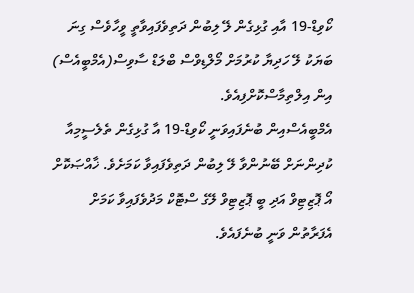ކޯވިޑް-19 އާއި ގުޅިގެން ލޭ ލިބުން ދަތިވެފައިވާތީ ވީހާވެސް ގިނަ ބަޔަކު ލޭ ހަދިޔާ ކުރުމަށް މޯލްޑިވްސް ބްލަޑް ސާވިސް(އެމްބީއެސް) އިން އިލްތިމާސްކޮށްފިއެވެ.
އެމްބީއެސްއިން ބުނެފައިވަނީ ކޯވިޑް-19 އާ ގުޅިގެން ތެލެސީމިއާ ކުދިންނަށް ބޭނުންވާ ލޭ ލިބުން ދަތިވެފައިވާ ކަމަށެވެ. ޚާއްޞަކޮށް އޯ ޕޮޒިޓިވް އަދި ބީ ޕޮޒިޓިވް ލޭގެ ސްޓޮކް މަދުވެފައިވާ ކަމަށް އެފަރާތުން ވަނީ ބުނެފައެވެ.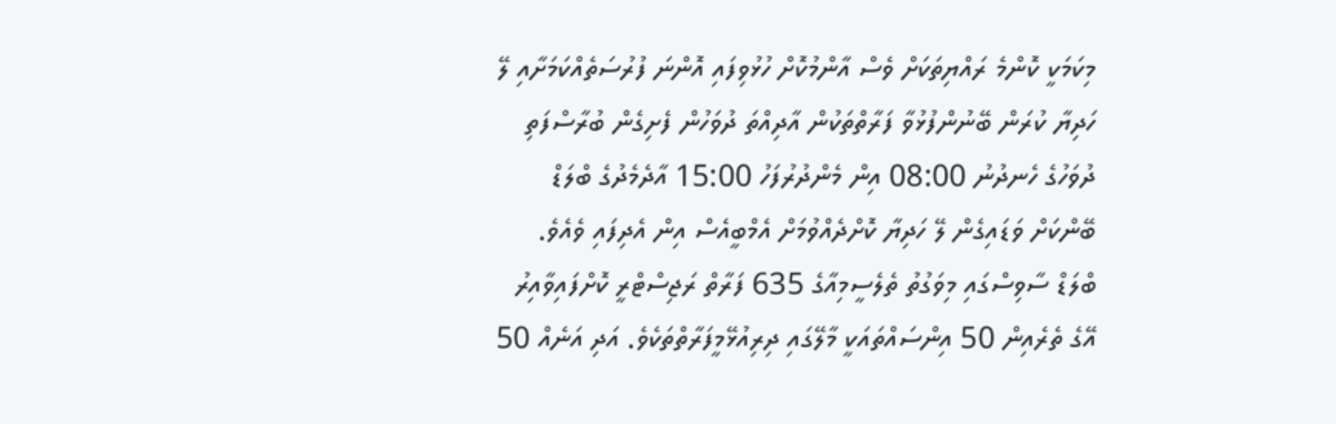މިކަމަކީ ކޮންމެ ރައްޔިތަކަށް ވެސް އާންމުކޮށް ހުޅުވިފައި އޮންނަ ފުރުސަތެއްކަމަށާއި ލޭ ހަދިޔާ ކުރަން ބޭނުންފުޅުވާ ފަރާތްތަކުން އާދިއްތަ ދުވަހުން ފެށިގެން ބުރާސްފަތި ދުވަހުގެ ހެނދުނު 08:00 އިން މެންދުރުފަހު 15:00 އާދެމެދުގެ ބްލަޑް ބޭންކަށް ވަޑައިގެން ލޭ ހަދިޔާ ކޮށްދެއްވުމަށް އެމްބީއެސް އިން އެދިފައި ވެއެވެ.
ބްލަޑް ސާވިސްގައި މިވަގުތު ތެލެސީމިއާގެ 635 ފަރާތް ރަޖިސްޓްރީ ކޮށްފައިވާއިރު އޭގެ ތެރެއިން 50 އިންސައްތައަކީ މާލޭގައި ދިރިއުޅޭމީފަރާތްތަކެވެ. އަދި އަނެއް 50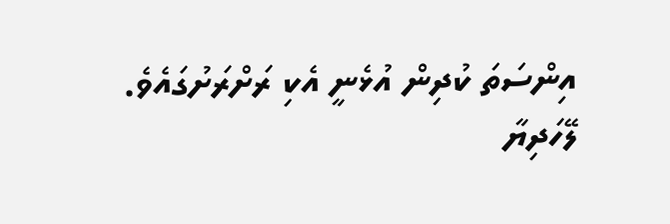އިންސަތަ ކުދިން އުޅެނީ އެކި ރަށްރަށުގައެވެ.
ލޭހަދިޔާ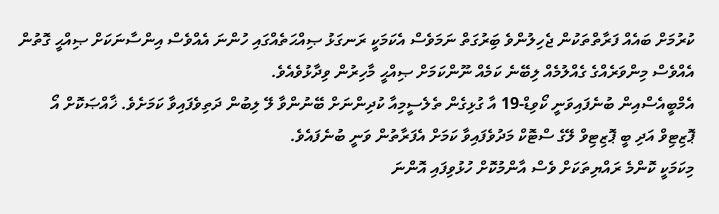ކުރުމަށް ބައެއް ފަރާތްތަކުން ޖެހިލުންވެ ބަިރުގަތް ނަމަވެސް އެކަމަކީ ރަނގަޅު ޞިއްޙަތެއްގައި ހުންނަ އެއްވެސް އިންސާނަކަށް ޞިއްޙީ ގޮތުން އެއްވެސް މިންވަރެއްގެ ގެއްލުމެއް ލިބޭނެ ކަމެއް ނޫންކަމަށް ޞިއްޙީ މާހިރުން ވިދާޅުވެއެވެ.
އެމްބީއެސްއިން ބުނެފައިވަނީ ކޯވިޑް-19 އާ ގުޅިގެން ތެލެސީމިއާ ކުދިންނަށް ބޭނުންވާ ލޭ ލިބުން ދަތިވެފައިވާ ކަމަށެވެ. ޚާއްޞަކޮށް އޯ ޕޮޒިޓިވް އަދި ބީ ޕޮޒިޓިވް ލޭގެ ސްޓޮކް މަދުވެފައިވާ ކަމަށް އެފަރާތުން ވަނީ ބުނެފައެވެ.
މިކަމަކީ ކޮންމެ ރައްޔިތަކަށް ވެސް އާންމުކޮށް ހުޅުވިފައި އޮންނަ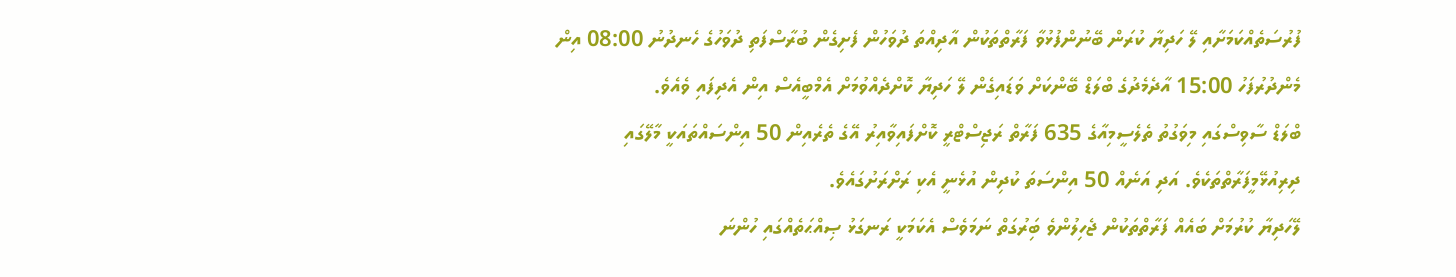ފުރުސަތެއްކަމަށާއި ލޭ ހަދިޔާ ކުރަން ބޭނުންފުޅުވާ ފަރާތްތަކުން އާދިއްތަ ދުވަހުން ފެށިގެން ބުރާސްފަތި ދުވަހުގެ ހެނދުނު 08:00 އިން މެންދުރުފަހު 15:00 އާދެމެދުގެ ބްލަޑް ބޭންކަށް ވަޑައިގެން ލޭ ހަދިޔާ ކޮށްދެއްވުމަށް އެމްބީއެސް އިން އެދިފައި ވެއެވެ.
ބްލަޑް ސާވިސްގައި މިވަގުތު ތެލެސީމިއާގެ 635 ފަރާތް ރަޖިސްޓްރީ ކޮށްފައިވާއިރު އޭގެ ތެރެއިން 50 އިންސައްތައަކީ މާލޭގައި ދިރިއުޅޭމީފަރާތްތަކެވެ. އަދި އަނެއް 50 އިންސަތަ ކުދިން އުޅެނީ އެކި ރަށްރަށުގައެވެ.
ލޭހަދިޔާ ކުރުމަށް ބައެއް ފަރާތްތަކުން ޖެހިލުންވެ ބަިރުގަތް ނަމަވެސް އެކަމަކީ ރަނގަޅު ޞިއްޙަތެއްގައި ހުންނަ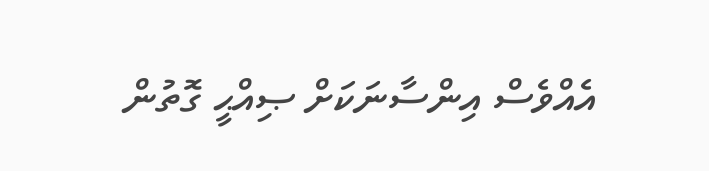އެއްވެސް އިންސާނަކަށް ޞިއްޙީ ގޮތުން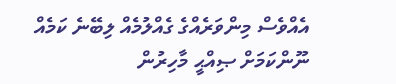އެއްވެސް މިންވަރެއްގެ ގެއްލުމެއް ލިބޭނެ ކަމެއް ނޫންކަމަށް ޞިއްޙީ މާހިރުން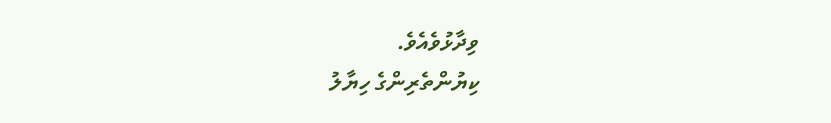ވިދާޅުވެއެވެ.
ކިޔުންތެރިންގެ ހިޔާލު